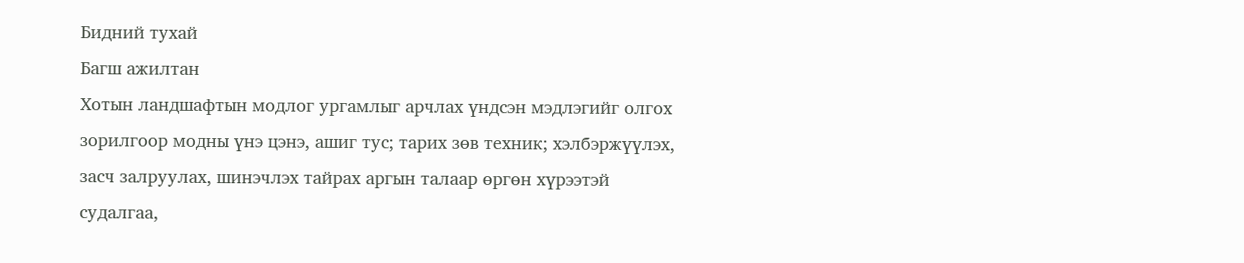Бидний тухай
Багш ажилтан
Хотын ландшафтын модлог ургамлыг арчлах үндсэн мэдлэгийг олгох зорилгоор модны үнэ цэнэ, ашиг тус; тарих зөв техник; хэлбэржүүлэх, засч залруулах, шинэчлэх тайрах аргын талаар өргөн хүрээтэй судалгаа,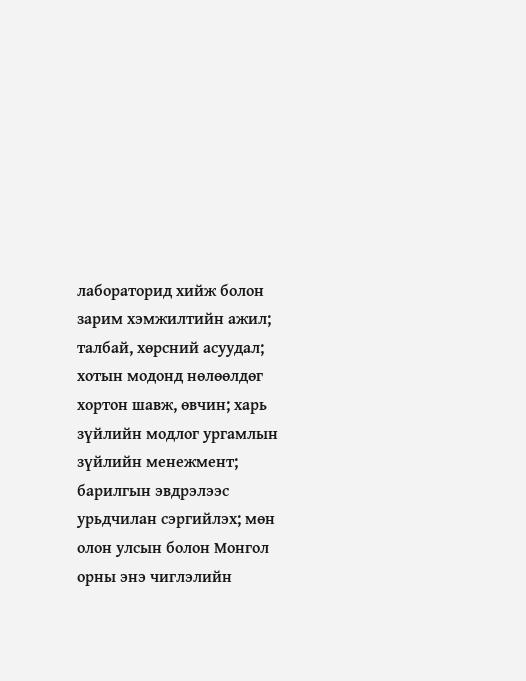лабораторид хийж болон зарим хэмжилтийн ажил; талбай, хөрсний асуудал; хотын модонд нөлөөлдөг хортон шавж, өвчин; харь зүйлийн модлог ургамлын зүйлийн менежмент; барилгын эвдрэлээс урьдчилан сэргийлэх; мөн олон улсын болон Монгол орны энэ чиглэлийн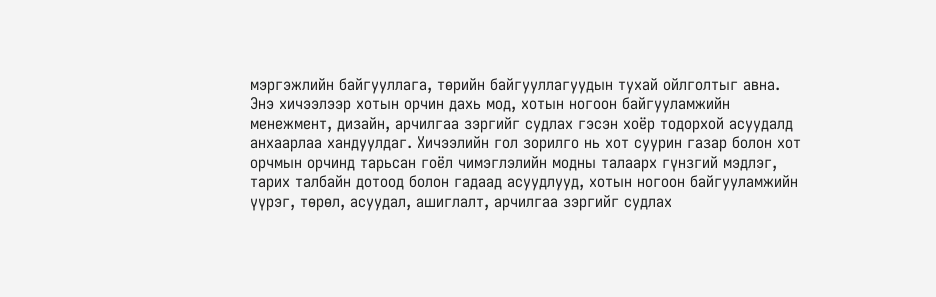мэргэжлийн байгууллага, төрийн байгууллагуудын тухай ойлголтыг авна.
Энэ хичээлээр хотын орчин дахь мод, хотын ногоон байгууламжийн менежмент, дизайн, арчилгаа зэргийг судлах гэсэн хоёр тодорхой асуудалд анхаарлаа хандуулдаг. Хичээлийн гол зорилго нь хот суурин газар болон хот орчмын орчинд тарьсан гоёл чимэглэлийн модны талаарх гүнзгий мэдлэг, тарих талбайн дотоод болон гадаад асуудлууд, хотын ногоон байгууламжийн үүрэг, төрөл, асуудал, ашиглалт, арчилгаа зэргийг судлах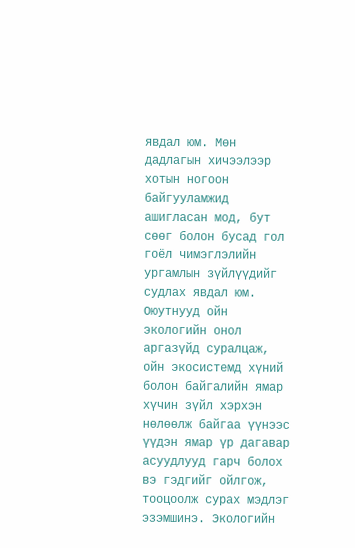явдал юм. Мөн дадлагын хичээлээр хотын ногоон байгууламжид ашигласан мод, бут сөөг болон бусад гол гоёл чимэглэлийн ургамлын зүйлүүдийг судлах явдал юм.
Оюутнууд ойн экологийн онол аргазүйд суралцаж, ойн экосистемд хүний болон байгалийн ямар хүчин зүйл хэрхэн нөлөөлж байгаа үүнээс үүдэн ямар үр дагавар асуудлууд гарч болох вэ гэдгийг ойлгож, тооцоолж сурах мэдлэг эзэмшинэ. Экологийн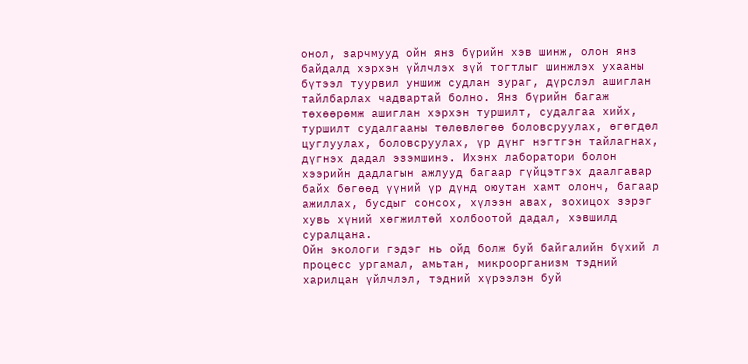онол, зарчмууд ойн янз бүрийн хэв шинж, олон янз байдалд хэрхэн үйлчлэх зүй тогтлыг шинжлэх ухааны бүтээл туурвил уншиж судлан зураг, дүрслэл ашиглан тайлбарлах чадвартай болно. Янз бүрийн багаж төхөөрөмж ашиглан хэрхэн туршилт, судалгаа хийх, туршилт судалгааны төлөвлөгөө боловсруулах, өгөгдөл цуглуулах, боловсруулах, үр дүнг нэгтгэн тайлагнах, дүгнэх дадал эзэмшинэ. Ихэнх лаборатори болон хээрийн дадлагын ажлууд багаар гүйцэтгэх даалгавар байх бөгөөд үүний үр дүнд оюутан хамт олонч, багаар ажиллах, бусдыг сонсох, хүлээн авах, зохицох зэрэг хувь хүний хөгжилтөй холбоотой дадал, хэвшилд суралцана.
Ойн экологи гэдэг нь ойд болж буй байгалийн бүхий л процесс ургамал, амьтан, микроорганизм тэдний харилцан үйлчлэл, тэдний хүрээлэн буй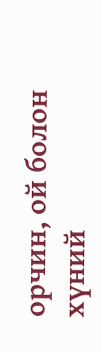орчин, ой болон хүний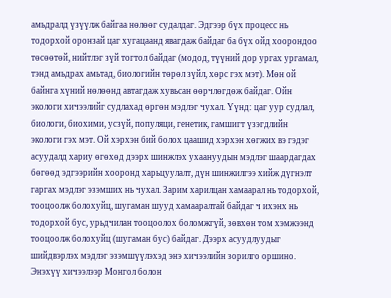амьдралд үзүүлж байгаа нөлөөг судалдаг. Эдгээр бүх процесс нь тодорхой оронзай цаг хугацаанд явагдаж байдаг ба бүх ойд хоорондоо төсөөтөй, нийтлэг зүй тогтол байдаг (модод, түүний дор ургах ургамал, тэнд амьдрах амьтад, биологийн төрөл зүйл, хөрс гэх мэт). Мөн ой байнга хүний нөлөөнд автагдаж хувьсан өөрчлөгдөж байдаг. Ойн экологи хичээлийг судлахад өргөн мэдлэг чухал. Үүнд: цаг уур судлал, биологи, биохими, усзүй, популяци, генетик, гамшигт үзэгдлийн экологи гэх мэт. Ой хэрхэн бий болох цаашид хэрхэн хөгжих вэ гэдэг асуудалд хариу өгөхөд дээрх шинжлэх ухаануудын мэдлэг шаардагдах бөгөөд эдгээрийн хооронд харьцуулалт, дүн шинжилгээ хийж дүгнэлт гаргах мэдлэг эзэмших нь чухал. Зарим харилцан хамаарал нь тодорхой, тооцоолж болохуйц, шугаман шууд хамааралтай байдаг ч ихэнх нь тодорхой бус, урьдчилан тооцоолох боломжгүй, зөвхөн том хэмжээнд тооцоолж болохуйц (шугаман бус) байдаг. Дээрх асуудлуудыг шийдвэрлэх мэдлэг эзэмшүүлэхэд энэ хичээлийн зорилго оршино.
Энэхүү хичээлээр Монгол болон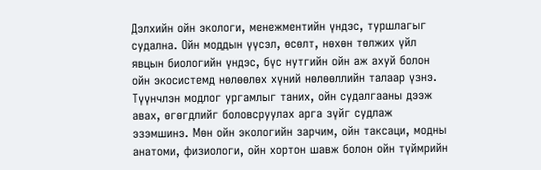Дэлхийн ойн экологи, менежментийн үндэс, туршлагыг судална. Ойн моддын үүсэл, өсөлт, нөхөн төлжих үйл явцын биологийн үндэс, бүс нутгийн ойн аж ахуй болон ойн экосистемд нөлөөлөх хүний нөлөөллийн талаар үзнэ. Түүнчлэн модлог ургамлыг таних, ойн судалгааны дээж авах, өгөгдлийг боловсруулах арга зүйг судлаж эзэмшинэ. Мөн ойн экологийн зарчим, ойн таксаци, модны анатоми, физиологи, ойн хортон шавж болон ойн түймрийн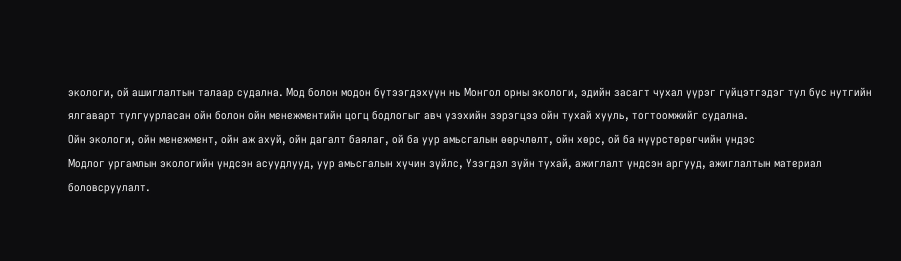экологи, ой ашиглалтын талаар судална. Мод болон модон бүтээгдэхүүн нь Монгол орны экологи, эдийн засагт чухал үүрэг гүйцэтгэдэг тул бүс нутгийн ялгаварт тулгуурласан ойн болон ойн менежментийн цогц бодлогыг авч үзэхийн зэрэгцээ ойн тухай хууль, тогтоомжийг судална.
Ойн экологи, ойн менежмент, ойн аж ахуй, ойн дагалт баялаг, ой ба уур амьсгалын өөрчлөлт, ойн хөрс, ой ба нүүрстөрөгчийн үндэс
Модлог ургамлын экологийн үндсэн асуудлууд, уур амьсгалын хүчин зүйлс, Үзэгдэл зүйн тухай, ажиглалт үндсэн аргууд, ажиглалтын материал боловсруулалт.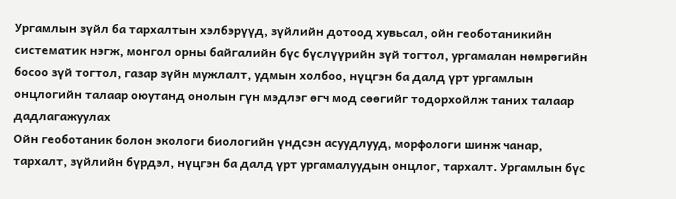Ургамлын зүйл ба тархалтын хэлбэрүүд, зүйлийн дотоод хувьсал, ойн геоботаникийн систематик нэгж, монгол орны байгалийн бүс бүслүүрийн зүй тогтол, ургамалан нөмрөгийн босоо зүй тогтол, газар зүйн мужлалт, удмын холбоо, нүцгэн ба далд үрт ургамлын онцлогийн талаар оюутанд онолын гүн мэдлэг өгч мод сөөгийг тодорхойлж таних талаар дадлагажуулах
Ойн геоботаник болон экологи биологийн үндсэн асуудлууд, морфологи шинж чанар, тархалт, зүйлийн бүрдэл, нүцгэн ба далд үрт ургамалуудын онцлог, тархалт. Ургамлын бүс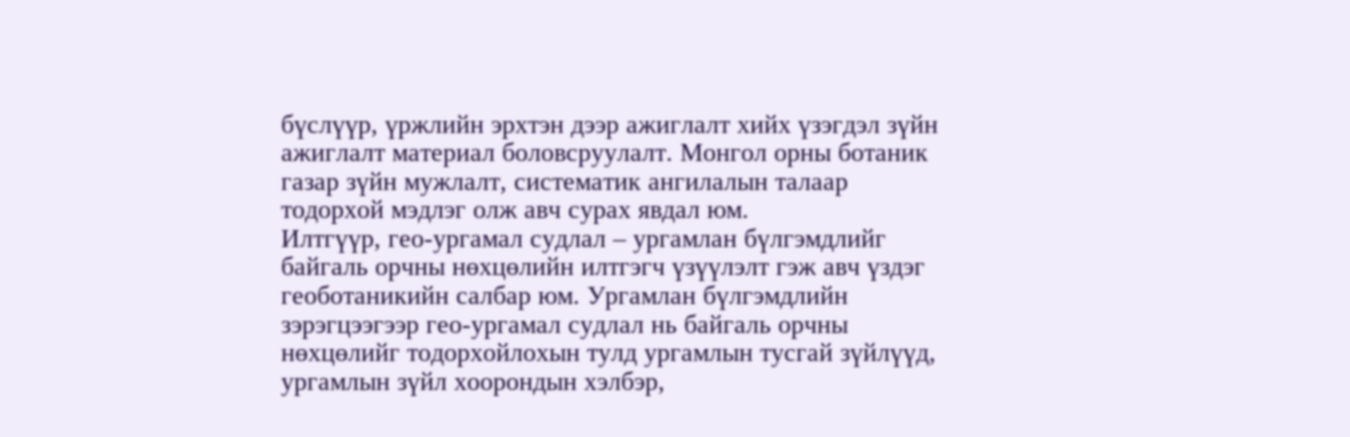бүслүүр, үржлийн эрхтэн дээр ажиглалт хийх үзэгдэл зүйн ажиглалт материал боловсруулалт. Монгол орны ботаник газар зүйн мужлалт, систематик ангилалын талаар тодорхой мэдлэг олж авч сурах явдал юм.
Илтгүүр, гео-ургамал судлал – ургамлан бүлгэмдлийг байгаль орчны нөхцөлийн илтгэгч үзүүлэлт гэж авч үздэг геоботаникийн салбар юм. Ургамлан бүлгэмдлийн зэрэгцээгээр гео-ургамал судлал нь байгаль орчны нөхцөлийг тодорхойлохын тулд ургамлын тусгай зүйлүүд, ургамлын зүйл хоорондын хэлбэр,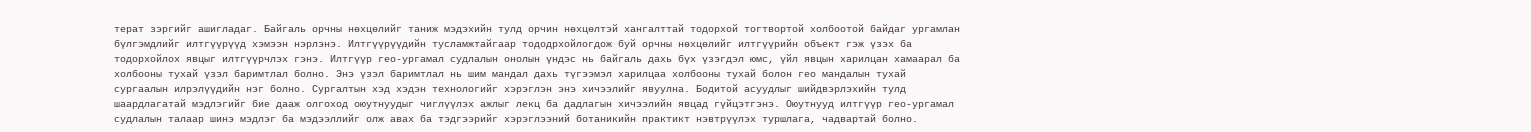терат зэргийг ашигладаг. Байгаль орчны нөхцөлийг таниж мэдэхийн тулд орчин нөхцөлтэй хангалттай тодорхой тогтвортой холбоотой байдаг ургамлан бүлгэмдлийг илтгүүрүүд хэмээн нэрлэнэ. Илтгүүрүүдийн тусламжтайгаар тододрхойлогдож буй орчны нөхцөлийг илтгүүрийн объект гэж үзэх ба тодорхойлох явцыг илтгүүрчлэх гэнэ. Илтгүүр гео-ургамал судлалын онолын үндэс нь байгаль дахь бүх үзэгдэл юмс, үйл явцын харилцан хамаарал ба холбооны тухай үзэл баримтлал болно. Энэ үзэл баримтлал нь шим мандал дахь түгээмэл харилцаа холбооны тухай болон гео мандалын тухай сургаалын илрэлүүдийн нэг болно. Сургалтын хэд хэдэн технологийг хэрэглэн энэ хичээлийг явуулна. Бодитой асуудлыг шийдвэрлэхийн тулд шаардлагатай мэдлэгийг бие дааж олгоход оюутнуудыг чиглүүлэх ажлыг лекц ба дадлагын хичээлийн явцад гүйцэтгэнэ. Оюутнууд илтгүүр гео-ургамал судлалын талаар шинэ мэдлэг ба мэдээллийг олж авах ба тэдгээрийг хэрэглээний ботаникийн практикт нэвтрүүлэх туршлага, чадвартай болно.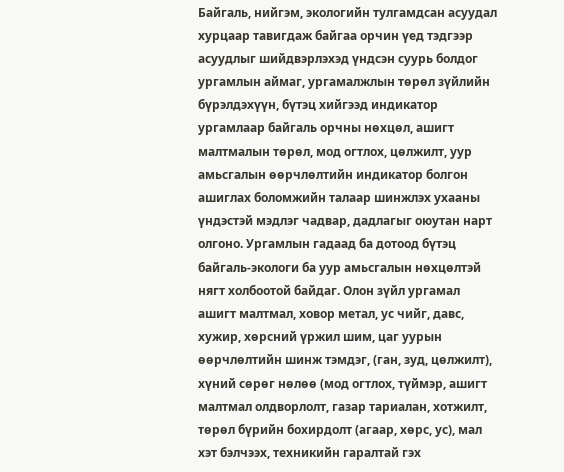Байгаль, нийгэм, экологийн тулгамдсан асуудал хурцаар тавигдаж байгаа орчин үед тэдгээр асуудлыг шийдвэрлэхэд үндсэн суурь болдог ургамлын аймаг, ургамалжлын төрөл зүйлийн бүрэлдэхүүн, бүтэц хийгээд индикатор ургамлаар байгаль орчны нөхцөл, ашигт малтмалын төрөл, мод огтлох, цөлжилт, уур амьсгалын өөрчлөлтийн индикатор болгон ашиглах боломжийн талаар шинжлэх ухааны үндэстэй мэдлэг чадвар, дадлагыг оюутан нарт олгоно. Ургамлын гадаад ба дотоод бүтэц байгаль-экологи ба уур амьсгалын нөхцөлтэй нягт холбоотой байдаг. Олон зүйл ургамал ашигт малтмал, ховор метал, ус чийг, давс, хужир, хөрсний үржил шим, цаг уурын өөрчлөлтийн шинж тэмдэг, (ган, зуд, цөлжилт), хүний сөрөг нөлөө (мод огтлох, түймэр, ашигт малтмал олдворлолт, газар тариалан, хотжилт, төрөл бүрийн бохирдолт (агаар, хөрс, ус), мал хэт бэлчээх, техникийн гаралтай гэх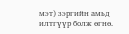мэт) зэргийн амьд илтгүүр болж өгнө.